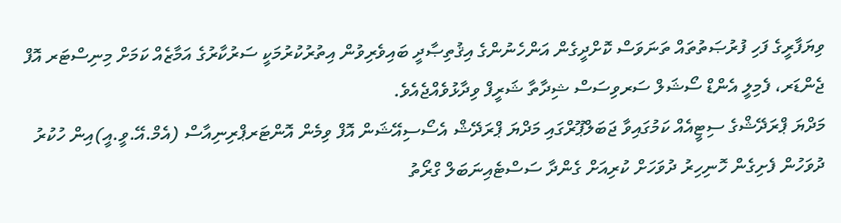ވިޔަފާރީގެ ފަހި ފުރުޞަތުތައް ތަނަވަސް ކޮށްދީގެން އަންހެނުންގެ އިޤުތިޞާދީ ބައިވެރިވުން އިތުރުކުރުމަކީ ސަރުކާރުގެ އަމާޒެއް ކަމަށް މިނިސްޓަރ އޮފް ޖެންޑަރ، ފެމިލީ އެންޑް ސޯޝަލް ސަރވިސަސް ޝިދާތާ ޝަރީފް ވިދާޅުވެއްޖެއެވެ.
މަދްޔަ ޕްރަދޭޝްގެ ސިޓީއެއް ކަމުގައިވާ ޖަބަލްޕޫރްގައި މަދްޔަ ޕްރަދޭޝް އެސޯސިއޭޝަން އޮފް ވިމެން އޮންޓަރޕްރިނިއާސް (އެމް.އޭ.ވީ.އީ)އިން ހުކުރު ދުވަހުން ފެށިގެން ހޮނިހިރު ދުވަހަށް ކުރިއަށް ގެންދާ ސަސްޓެއިނަބަލް ގްރޯތު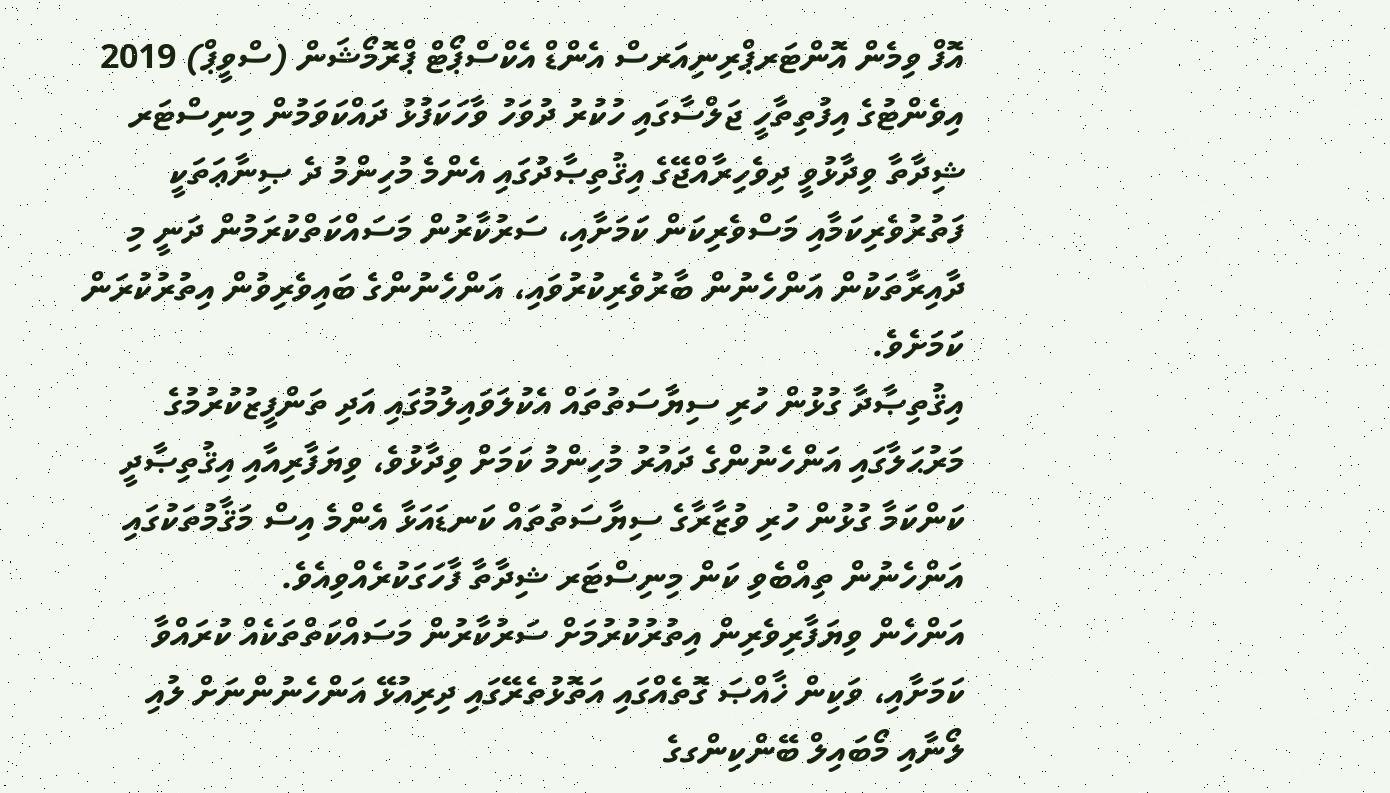އޮފް ވިމެން އޮންޓަރޕްރިނިއަރސް އެންޑް އެކްސްޕޯޓް ޕްރޮމޯޝަން (ސްވީޕް) 2019 އިވެންޓުގެ އިފުތިތާހީ ޖަލްސާގައި ހުކުރު ދުވަހު ވާހަކަފުޅު ދައްކަވަމުން މިނިސްޓަރ ޝިދާތާ ވިދާޅުވީ ދިވެހިރާއްޖޭގެ އިޤުތިޞާދުގައި އެންމެ މުހިންމު ދެ ޞިނާޢަތަކީ ފަތުރުވެރިކަމާއި މަސްވެރިކަން ކަމަށާއި، ސަރުކާރުން މަސައްކަތްކުރަމުން ދަނީ މި ދާއިރާތަކުން އަންހެނުން ބާރުވެރިކުރުވައި، އަންހެނުންގެ ބައިވެރިވުން އިތުރުކުރަން ކަމަށެވެ.
އިޤުތިޞާދާ ގުޅުން ހުރި ސިޔާސަތުތައް އެކުލަވައިލުމުގައި އަދި ތަންފީޒުކުރުމުގެ މަރުޙަލާގައި އަންހެނުންގެ ދައުރު މުހިންމު ކަމަށް ވިދާޅުވެ، ވިޔަފާރިއާއި އިޤުތިޞާދީ ކަންކަމާ ގުޅުން ހުރި ވުޒާރާގެ ސިޔާސަތުތައް ކަނޑައަޅާ އެންމެ އިސް މަޤާމުތަކުގައި އަންހެނުން ތިއްބެވި ކަން މިނިސްޓަރ ޝިދާތާ ފާހަގަކުރެއްވިއެވެ.
އަންހެން ވިޔަފާރިވެރިން އިތުރުކުރުމަށް ސަރުކާރުން މަސައްކަތްތަކެއް ކުރައްވާ ކަމަށާއި، ވަކިން ޚާއްޞަ ގޮތެއްގައި އަތޮޅުތެރޭގައި ދިރިއުޅޭ އަންހެނުންނަށް ލުއި ލޯނާއި މޯބައިލް ބޭންކިންގގެ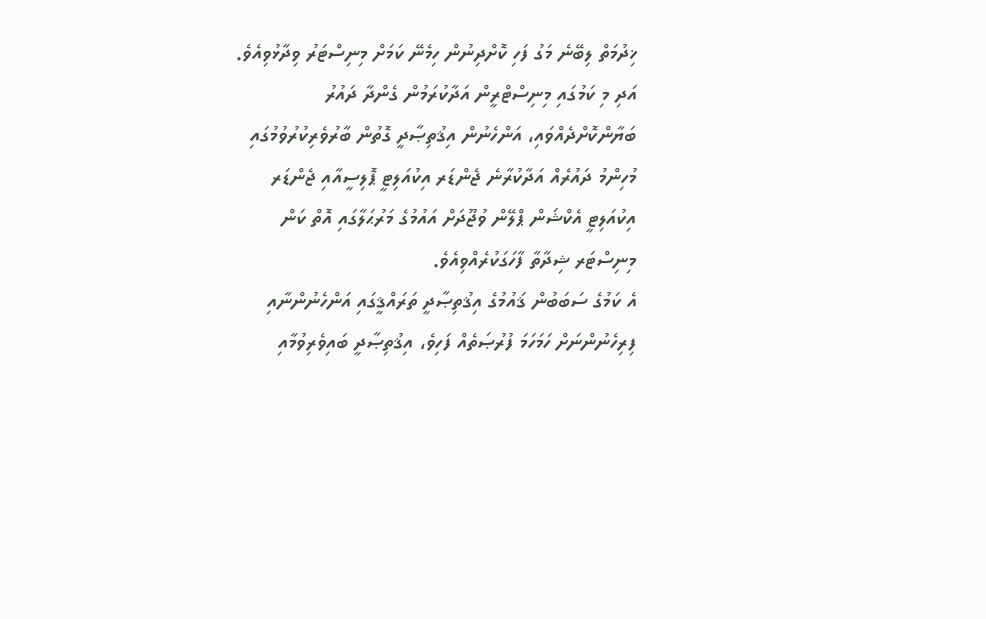ޚިދުމަތް ލިބޭނެ މަގު ފަހި ކޮށްދިނުން ހިމެނޭ ކަމަށް މިނިސްޓަރު ވިދާޅުވިއެވެ. އަދި މި ކަމުގައި މިނިސްޓްރީން އަދާކުރަމުން ގެންދާ ދައުރު ބަޔާންކޮށްދެއްވައި، އަންހެނުން އިޤުތިޞާދީ ގޮތުން ބާރުވެރިކުރުވުމުގައި މުހިންމު ދައުރެއް އަދާކުރާނެ ޖެންޑަރ އިކުއަލިޓީ ޕޮލިސީއާއި ޖެންޑަރ އިކުއަލިޓީ އެކްޝަން ޕްލޭން ވުޖޫދަށް އައުމުގެ މަރުޙަލާގައި އޮތް ކަން މިނިސްޓަރ ޝިދާތާ ފާހަގަކުރެއްވިއެވެ.
އެ ކަމުގެ ސަބަބުން ޤައުމުގެ އިޤުތިޞާދީ ތަރައްޤީގައި އަންހެނުންނާއި ފިރިހެނުންނަށް ހަމަހަމަ ފުރުޞަތެއް ފަހިވެ، އިޤުތިޞާދީ ބައިވެރިވުމާއި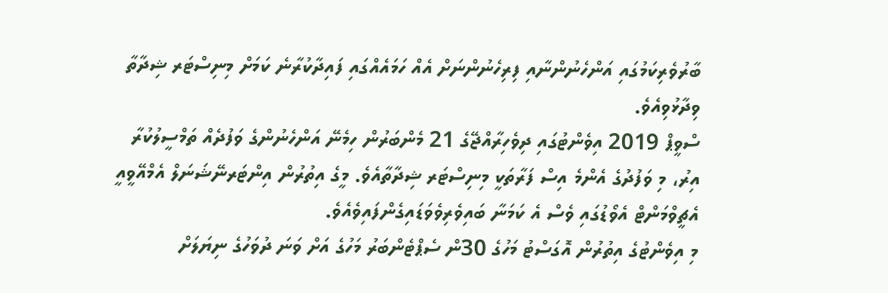ބާރުވެރިކަމުގައި އަންހެނުންނާއި ފިރިހެނުންނަށް އެއް ހަމައެއްގައި ފައިދާކުރާނެ ކަމަށް މިނިސްޓަރ ޝިދާތާ ވިދާޅުވިއެވެ.
ސްވީޕް 2019 އިވެންޓުގައި ދިވެހިރާއްޖޭގެ 21 މެންބަރުން ހިމެނޭ އަންހެނުންގެ ވަފުދެއް ތަމްސީލުކުރާ އިރު، މި ވަފުދުގެ އެންމެ އިސް ފަރާތަކީ މިނިސްޓަރ ޝިދާތާއެވެ. މީގެ އިތުރުން އިންޓަރނޭޝަނަލް އެމްއޭވީއީ އެޗީވްމަންޓް އެވޯޑުގައި ވެސް އެ ކަމަނާ ބައިވެރިވެވަޑައިގެންފައިވެއެވެ.
މި އިވެންޓުގެ އިތުރުން އޮގަސްޓު މަހުގެ 30ން ސެޕްޓެންބަރު މަހުގެ އަށް ވަނަ ދުވަހުގެ ނިޔަލަށް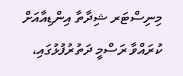މިނިސްޓަރ ޝިދާތާ އިންޑިއާއަށް ކުރައްވާ ރަސްމީ ދަތުރުފުޅުގައި،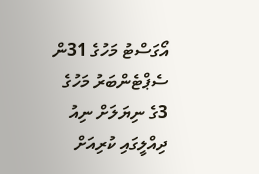އޯގަސްޓު މަހުގެ 31ން ސެޕްޓެންބަރު މަހުގެ 3ގެ ނިޔަލަށް ނިއު ދިއްލީގައި ކުރިއަށް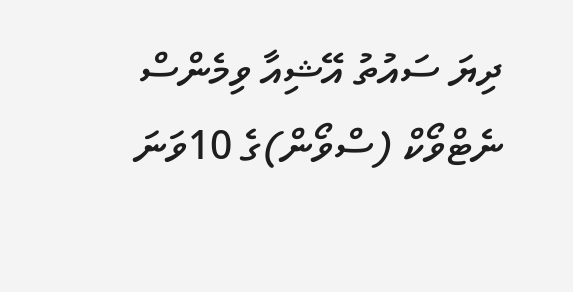ދިޔަ ސައުތު އޭޝިއާ ވިމެންސް ނެޓްވޯކް (ސްވޯން)ގެ 10ވަނަ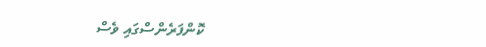ކޮންފަރެންސްގައި ވެސް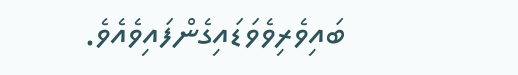ބައިވެރިވެވަޑައިގެންފައިވެއެވެ.